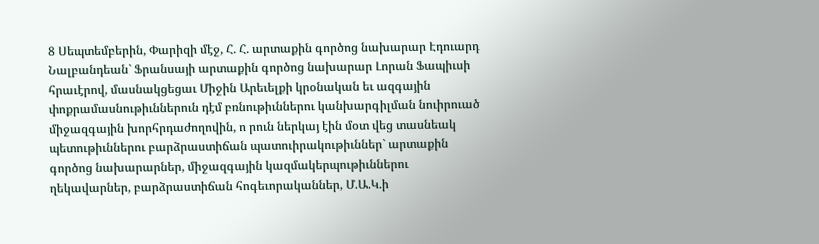8 Սեպտեմբերին, Փարիզի մէջ, Հ. Հ. արտաքին գործոց նախարար Էդուարդ Նալբանդեան` Ֆրանսայի արտաքին գործոց նախարար Լորան Ֆապիւսի հրաւէրով, մասնակցեցաւ Միջին Արեւելքի կրօնական եւ ազգային փոքրամասնութիւններուն դէմ բռնութիւններու կանխարգիլման նուիրուած միջազգային խորհրդաժողովին, ո րուն ներկայ էին մօտ վեց տասնեակ պետութիւններու բարձրաստիճան պատուիրակութիւններ` արտաքին գործոց նախարարներ, միջազգային կազմակերպութիւններու ղեկավարներ, բարձրաստիճան հոգեւորականներ, Մ.Ա.Կ.ի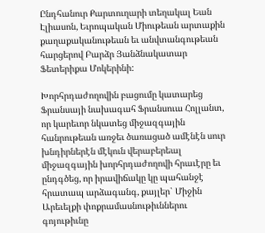Ընդհանուր Քարտուղարի տեղակալ Եան Էլիասոն, Եւրոպական Միութեան արտաքին քաղաքականութեան եւ անվտանգութեան հարցերով Բարձր Յանձնակատար Ֆետերիքա Մոկերինի:

Խորհրդաժողովին բացումը կատարեց Ֆրանսայի նախագահ Ֆրանսուա Հոլլանտ, որ կարեւոր նկատեց միջազգային հանրութեան առջեւ ծառացած ամէնէն սուր խնդիրներէն մէկուն վերաբերեալ միջազգային խորհրդաժողովի հրաւէրը եւ ընդգծեց, որ իրավիճակը կը պահանջէ հրատապ արձագանգ, քայլեր` Միջին Արեւելքի փոքրամասնութիւններու գոյութիւնը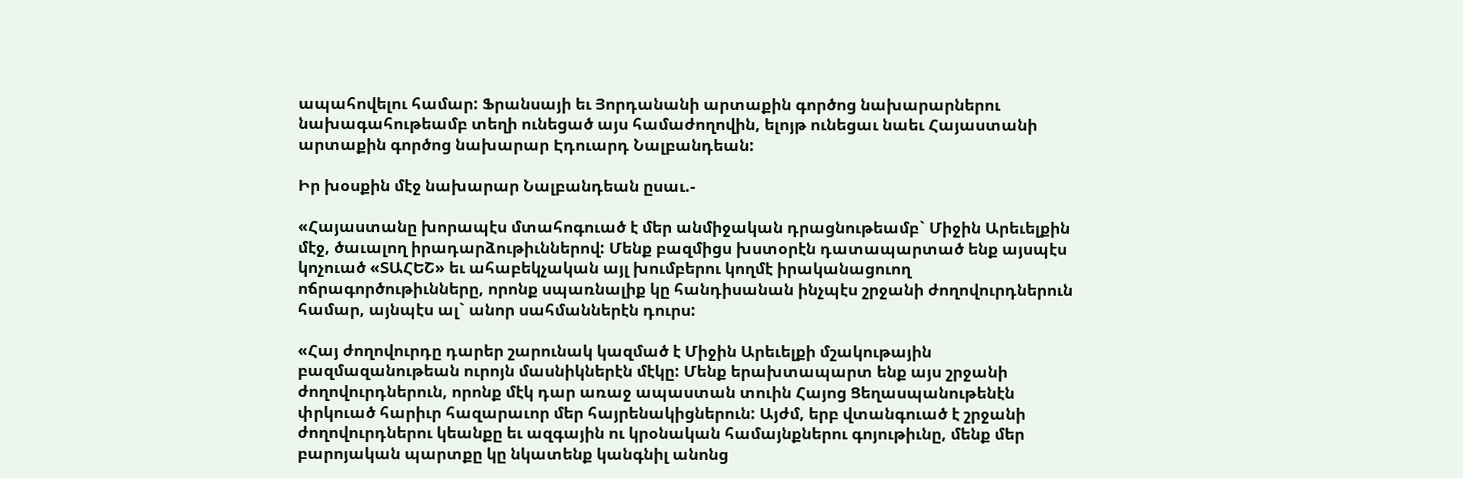ապահովելու համար: Ֆրանսայի եւ Յորդանանի արտաքին գործոց նախարարներու նախագահութեամբ տեղի ունեցած այս համաժողովին, ելոյթ ունեցաւ նաեւ Հայաստանի արտաքին գործոց նախարար Էդուարդ Նալբանդեան:

Իր խօսքին մէջ նախարար Նալբանդեան ըսաւ.-

«Հայաստանը խորապէս մտահոգուած է մեր անմիջական դրացնութեամբ` Միջին Արեւելքին մէջ, ծաւալող իրադարձութիւններով: Մենք բազմիցս խստօրէն դատապարտած ենք այսպէս կոչուած «ՏԱՀԵՇ» եւ ահաբեկչական այլ խումբերու կողմէ իրականացուող ոճրագործութիւնները, որոնք սպառնալիք կը հանդիսանան ինչպէս շրջանի ժողովուրդներուն համար, այնպէս ալ` անոր սահմաններէն դուրս:

«Հայ ժողովուրդը դարեր շարունակ կազմած է Միջին Արեւելքի մշակութային բազմազանութեան ուրոյն մասնիկներէն մէկը: Մենք երախտապարտ ենք այս շրջանի ժողովուրդներուն, որոնք մէկ դար առաջ ապաստան տուին Հայոց Ցեղասպանութենէն փրկուած հարիւր հազարաւոր մեր հայրենակիցներուն: Այժմ, երբ վտանգուած է շրջանի ժողովուրդներու կեանքը եւ ազգային ու կրօնական համայնքներու գոյութիւնը, մենք մեր բարոյական պարտքը կը նկատենք կանգնիլ անոնց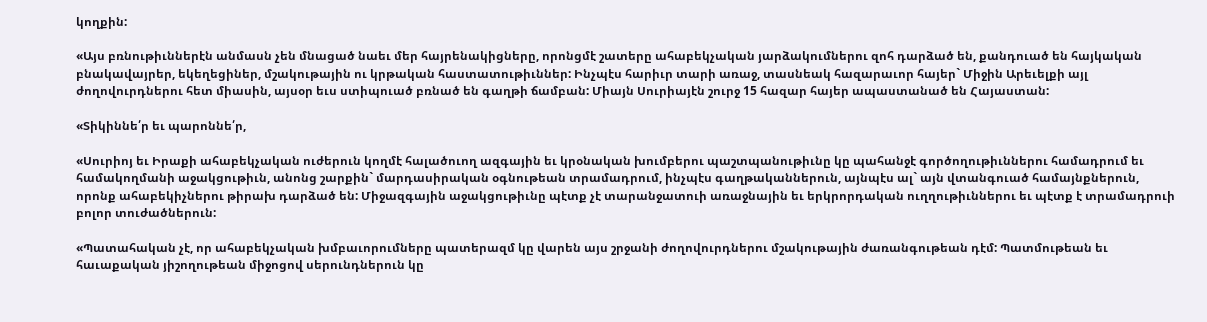կողքին:

«Այս բռնութիւններէն անմասն չեն մնացած նաեւ մեր հայրենակիցները, որոնցմէ շատերը ահաբեկչական յարձակումներու զոհ դարձած են, քանդուած են հայկական բնակավայրեր, եկեղեցիներ, մշակութային ու կրթական հաստատութիւններ: Ինչպէս հարիւր տարի առաջ, տասնեակ հազարաւոր հայեր` Միջին Արեւելքի այլ ժողովուրդներու հետ միասին, այսօր եւս ստիպուած բռնած են գաղթի ճամբան: Միայն Սուրիայէն շուրջ 15 հազար հայեր ապաստանած են Հայաստան:

«Տիկիննե՛ր եւ պարոննե՛ր,

«Սուրիոյ եւ Իրաքի ահաբեկչական ուժերուն կողմէ հալածուող ազգային եւ կրօնական խումբերու պաշտպանութիւնը կը պահանջէ գործողութիւններու համադրում եւ համակողմանի աջակցութիւն, անոնց շարքին` մարդասիրական օգնութեան տրամադրում, ինչպէս գաղթականներուն, այնպէս ալ` այն վտանգուած համայնքներուն, որոնք ահաբեկիչներու թիրախ դարձած են: Միջազգային աջակցութիւնը պէտք չէ տարանջատուի առաջնային եւ երկրորդական ուղղութիւններու եւ պէտք է տրամադրուի բոլոր տուժածներուն:

«Պատահական չէ, որ ահաբեկչական խմբաւորումները պատերազմ կը վարեն այս շրջանի ժողովուրդներու մշակութային ժառանգութեան դէմ: Պատմութեան եւ հաւաքական յիշողութեան միջոցով սերունդներուն կը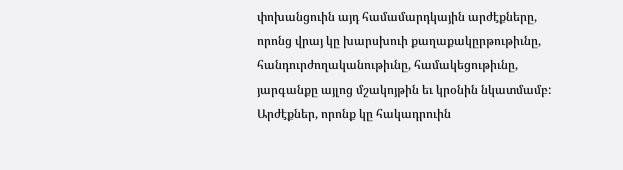փոխանցուին այդ համամարդկային արժէքները, որոնց վրայ կը խարսխուի քաղաքակըրթութիւնը, հանդուրժողականութիւնը, համակեցութիւնը, յարգանքը այլոց մշակոյթին եւ կրօնին նկատմամբ: Արժէքներ, որոնք կը հակադրուին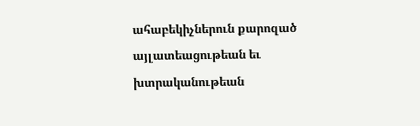ահաբեկիչներուն քարոզած այլատեացութեան եւ խտրականութեան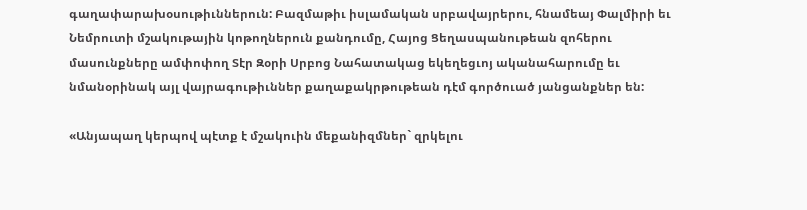գաղափարախօսութիւններուն: Բազմաթիւ իսլամական սրբավայրերու, հնամեայ Փալմիրի եւ Նեմրուտի մշակութային կոթողներուն քանդումը, Հայոց Ցեղասպանութեան զոհերու մասունքները ամփոփող Տէր Զօրի Սրբոց Նահատակաց եկեղեցւոյ ականահարումը եւ նմանօրինակ այլ վայրագութիւններ քաղաքակրթութեան դէմ գործուած յանցանքներ են:

«Անյապաղ կերպով պէտք է մշակուին մեքանիզմներ` զրկելու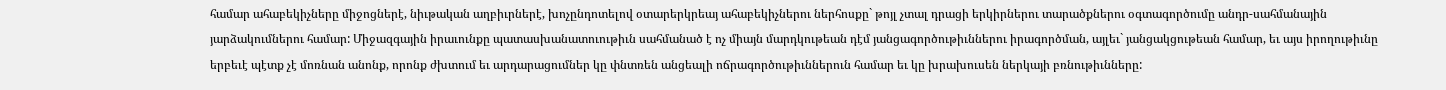համար ահաբեկիչները միջոցներէ, նիւթական աղբիւրներէ, խոչընդոտելով օտարերկրեայ ահաբեկիչներու ներհոսքը` թոյլ չտալ դրացի երկիրներու տարածքներու օգտագործումը անդր-սահմանային յարձակումներու համար: Միջազգային իրաւունքը պատասխանատուութիւն սահմանած է ոչ միայն մարդկութեան դէմ յանցագործութիւններու իրագործման, այլեւ` յանցակցութեան համար, եւ այս իրողութիւնը երբեւէ պէտք չէ մոռնան անոնք, որոնք ժխտում եւ արդարացումներ կը փնտռեն անցեալի ոճրագործութիւններուն համար եւ կը խրախուսեն ներկայի բռնութիւնները: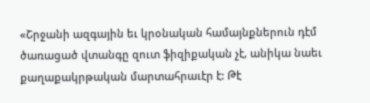«Շրջանի ազգային եւ կրօնական համայնքներուն դէմ ծառացած վտանգը զուտ ֆիզիքական չէ, անիկա նաեւ քաղաքակրթական մարտահրաւէր է: Թէ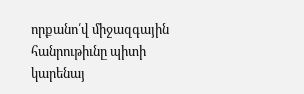որքանո՛վ միջազգային հանրութիւնը պիտի կարենայ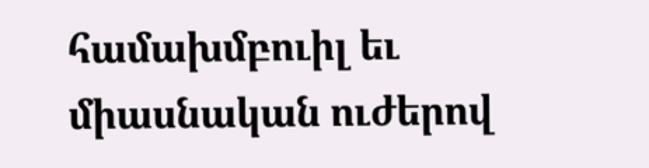համախմբուիլ եւ միասնական ուժերով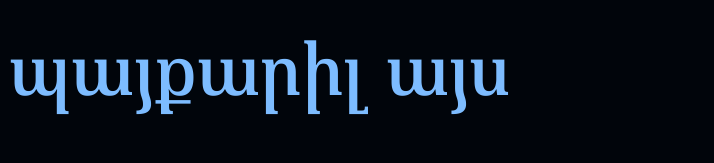պայքարիլ այս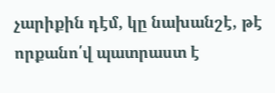չարիքին դէմ, կը նախանշէ, թէ որքանո՛վ պատրաստ է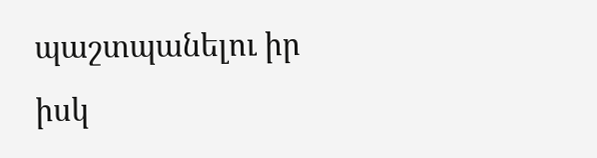պաշտպանելու իր իսկ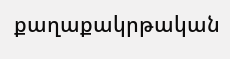քաղաքակրթական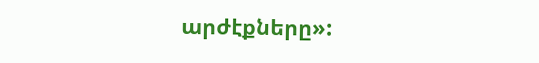արժէքները»: